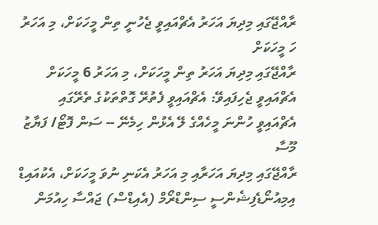ރާއްޖޭގައި މިދިޔަ އަހަރު އެޗްއައިވީ ޖެހުނީ ތިން މީހަކަށް، މި އަހަރު ހަ މީހަކަށް
ރާއްޖޭގައި މިދިޔަ އަހަރު ތިން މީހަކަށް، މި އަހަރު 6 މީހަކަށް އެޗްއައިވީ ޖެހިފައިވޭ: އެޗްއައިވީ ފެތުރޭ ގޮތްތަކުގެ ތެރޭގައި އެޗްއައިވީ ހުންނަ މީހެއްގެ ލޭ އެޅުން ހިމެނޭ -- ސަން ފޮޓޯ/ ފަޔާޒު މޫސާ
ރާއްޖޭގައި މިދިޔަ އަހަރާއި މި އަހަރު އެކަނި ނުވަ މީހަކަށް، އެކުއައިޑް އިމިއުނޯޑެފިޝެންސީ ސިންޑްރޯމް (އެއިޑްސް) ޖައްސާ ހިއުމަން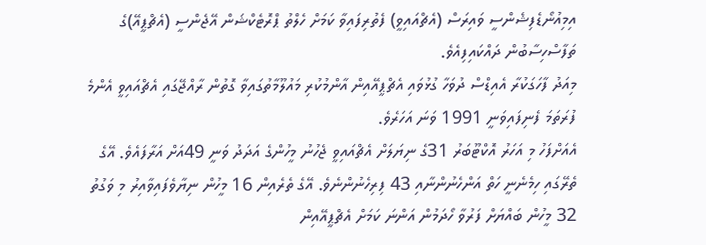އިމިއުނޯޑެފިޝެންސީ ވައިރަސް (އެޗްއައިވީ) ފެތުރިފައިވާ ކަމަށް ހެލްތު ޕްރޮޓެކްޝަން އޭޖެންސީ (އެޗްޕީއޭ)ގެ ތަފާސްހިސާބުން ދައްކައިފިއެވެ.
މިއަދު ފާހަގަކުރާ އެއިޑްސް ދުވަހާ ގުޅުވައި އެޗްޕީއޭއިން އާންމުކުރި މައުލޫމާތުގައިވާ ގޮތުން ރާއްޖޭގައި އެޗްއައިވީ އެންމެ ފުރަތަމަ ފެނިފައިވަނީ 1991 ވަނަ އަހަރެވެ.
އެއަށްފަހު މި އަހަރު އޮކްޓޫބަރު 31ގެ ނިޔަލަށް އެޗްއައިވީ ޖެހުނު މީހުންގެ އަދަދު ވަނީ 49އަށް އަރާފައެވެ. އޭގެ ތެރޭގައި ހިމެނެނީ ހަތް އަންހެނުންނާއި 43 ފިރިހެނުންނެވެ. އޭގެ ތެރެއިން 16 މީހުން ނިޔާވެފައިވާއިރު މި ވަގުތު 32 މީހުން ބައްޔަށް ފަރުވާ ހޯދަމުން އަންނަ ކަމަށް އެޗްޕީއޭއިން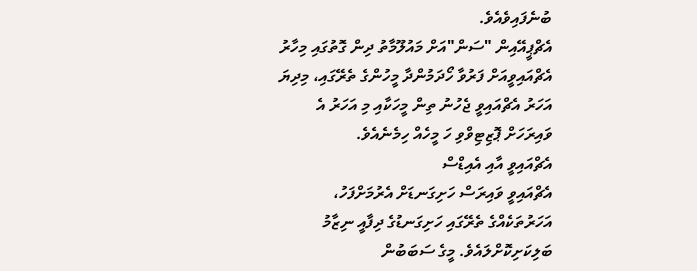ބުނެފައިވެއެވެ.
އެޗްޕީއޭއިން "ސަން"އަށް މައުލޫމާތު ދިން ގޮތުގައި މިހާރު އެޗްއައިވީއަށް ފަރުވާ ހޯދަމުންދާ މީހުންގެ ތެރޭގައި، މިދިޔަ އަހަރު އެޗްއައިވީ ޖެހުނު ތިން މީހަކާއި މި އަހަރު އެ ވައިރަހަށް ޕޮޒިޓިވްވި ހަ މީހެއް ހިމެނެއެވެ.
އެޗްއައިވީ އާއި އެއިޑްސް
އެޗްއައިވީ ވައިރަސް ހަށިގަނޑަށް އެރުމަށްފަހު، އަހަރުތަކެއްގެ ތެރޭގައި ހަށިގަނޑުގެ ދިފާއީ ނިޒާމު ބަލިކަށިކޮށްލައެވެ. މީގެ ސަބަބުން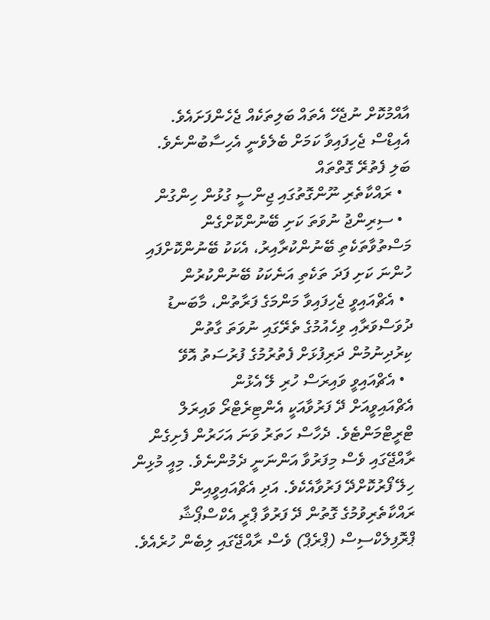އާއްމުކޮށް ނުޖެހޭ އެތައް ބަލިތަކެއް ޖެހެންފަށައެވެ. އެއިޑްސް ޖެހިފައިވާ ކަމަށް ބެލެވެނީ އެހިސާބުންނެވެ.
ބަލި ފެތުރޭ ގޮތްތައް
  • ރައްކާތެރި ނޫންގޮތުގައި ޖިންސީ ގުޅުން ހިންގުން
  • ސިރިންޖު ނުވަތަ ކަށި ބޭނުންކޮށްގެން މަސްތުވާތަކެތި ބޭނުންކުރާއިރު، އެކަކު ބޭނުންކޮށްފައި ހުންނަ ކަށި ފަދަ ތަކެތި އަނެކަކު ބޭނުންކުރުން
  • އެޗްއައިވީ ޖެހިފައިވާ މަންމަގެ ފަރާތުން، މާބަނޑު ދުވަސްވަރާއި ވިހެއުމުގެ ތެރޭގައި ނުވަތަ ގާތުން ކިރުދިނުމުން ދަރިފުޅަށް ފެތުރުމުގެ ފުރުސަތު އޮވޭ
  • އެޗްއައިވީ ވައިރަސް ހުރި ލޭ އެޅުން
އެޗްއައިވީއަށް ދޭ ފަރުވާއަކީ އެންޓިރެޓްރޯ ވައިރަލް ޓްރީޓްމަންޓެވެ. ދެހާސް ހަތަރު ވަނަ އަހަރުން ފެށިގެން ރާއްޖޭގައި ވެސް މިފަރުވާ އަންނަނީ ދެމުންނެވެ. މިއީ މުޅިން ހިލޭ ފޯރުކޮށްދޭ ފަރުވާއެކެވެ. އަދި އެޗްއައިވީއިން ރައްކާތެރިވުމުގެ ގޮތުން ދޭ ފަރުވާ ޕްރީ އެކްސްޕޯޝާ ޕްރޮފިލެކްސިސް (ޕްރެޕް) ވެސް ރާއްޖޭގައި ލިބެން ހުރެއެވެ.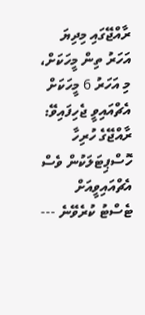ރާއްޖޭގައި މިދިޔަ އަހަރު ތިން މީހަކަށް، މި އަހަރު 6 މީހަކަށް އެޗްއައިވީ ޖެހިފައިވޭ: ރާއްޖޭގެ ހުރިހާ ހޮސްޕިޓަލަކުން ވެސް އެޗްއައިވީއަށް ޓެސްޓު ކުރެވޭނެ ---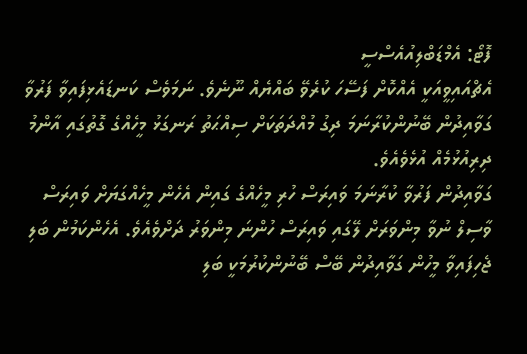ފޮޓޯ: އެމްޑަބްލިއުއެސްސީ
އެޗްއައިވީއަކީ އެއްކޮށް ފަސޭހަ ކުރެވޭ ބައްޔެއް ނޫނެވެ. ނަމަވެސް ކަނޑައެޅިފައިވާ ފަރުވާ ގަވާއިދުން ބޭނުންކުރާނަމަ ދިގު މުއްދަތަކަށް ސިއްޙަތު ރަނގަޅު މީހެއްގެ ގޮތުގައި އާންމު ދިރިއުޅުމެއް އުޅެވެއެވެ.
ގަވާއިދުން ފަރުވާ ކުރާނަމަ ވައިރަސް ހުރި މީހެއްގެ ގައިން އެހެން މީހެއްގަޔަށް ވައިރަސް ވާސިލް ނުވާ މިންވަރަށް ލޭގައި ވައިރަސް ހުންނަ މިންވަރު ދަށްވެއެވެ. އެހެންކަމުން ބަލި ޖެހިފައިވާ މީހުން ގަވާއިދުން ބޭސް ބޭނުންކުރުމަކީ ބަލި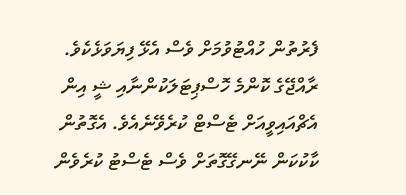ފެރުތުން ހުއްޓުވުމަށް ވެސް އެޅޭ ފިޔަވަޅެކެވެ.
ރާއްޖޭގެ ކޮންމެ ހޮސްޕިޓަލަކުންނާއި ޝީ އިން އެޗްއައިވީއަށް ޓެސްޓް ކުރެވޭނެއެވެ. އެގޮތުން ކާކުކަން ނޭނގޭގޮތަށް ވެސް ޓެސްޓު ކުރެވެން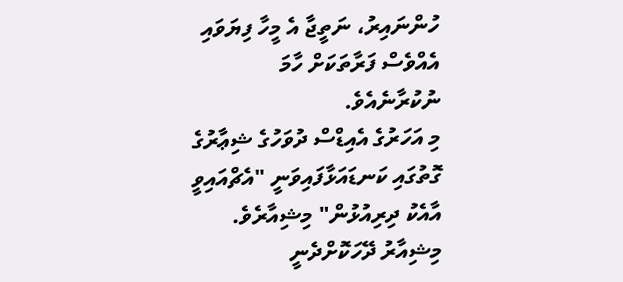ހުންނައިރު، ނަތީޖާ އެ މީހާ ފިޔަވައި އެއްވެސް ފަރާތަކަށް ހާމަ ނުކުރާނެއެވެ.
މި އަހަރުގެ އެއިޑްސް ދުވަހުގެ ޝިޢާރުގެ ގޮތުގައި ކަނޑައަޅާފައިވަނީ "އެޗްއައިވީ އާއެކު ދިރިއުޅުން" މިޝިއާރެވެ. މިޝިއާރު ދޭހަކޮށްދެނީ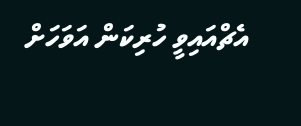އެޗްއައިވީ ހުރިކަން އަވަހަށް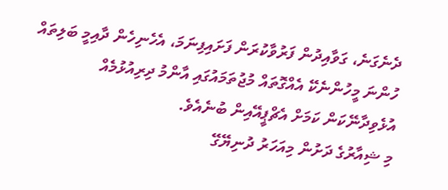ދެނެގަނެ، ގަވާއިދުން ފަރުވާކުރަން ފަށައިފިނަމަ، އެހެނިހެން ދާއިމީ ބަލިތައް ހުންނަ މީހުންނެކޭ އެއްގޮތައް މުޖުތަމައުގައި އާންމު ދިރިއުޅުމެއް އުޅެވިދާނޭކަން ކަމަށް އެޗްޕީއޭއިން ބުނެއެވެ.
މި ޝިއާރުގެ ދަށުން މިއަހަރު ދުނިޔޭގޭ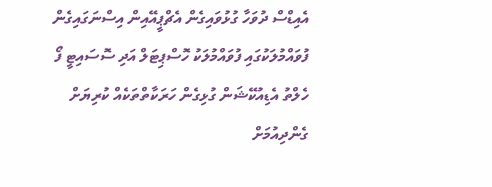އެއިޑްސް ދުވަހާ ގުޅުވައިގެން އެޗްޕީއޭއިން އިސްނަގައިގެން ފުވައްމުލަކުގައި ފުވައްމުލަކު ހޮސްޕިޓަލް އަދި ސޮސައިޓީ ފޯ ހެލްތު އެޑިއުކޭޝަން ގުޅިގެން ހަރަކާތްތަކެއް ކުރިޔަށް ގެންދިއުމަށް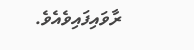ރާވައިފައިވެއެވެ.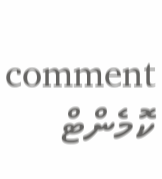comment ކޮމެންޓް